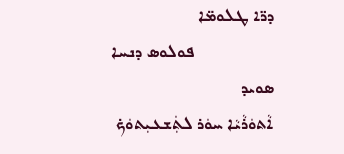ܕܪ̈ܐ ܛܠܘܡ̈ܐ
                  ܦܘܠܘܣ ܕܢܚܐ ܣܘܝܕ
ܐܵܬܘܿܪܵܝܵܐ ܚܘܿܪ ܠܬܲܫܥܝܼܬܘܿܟ̇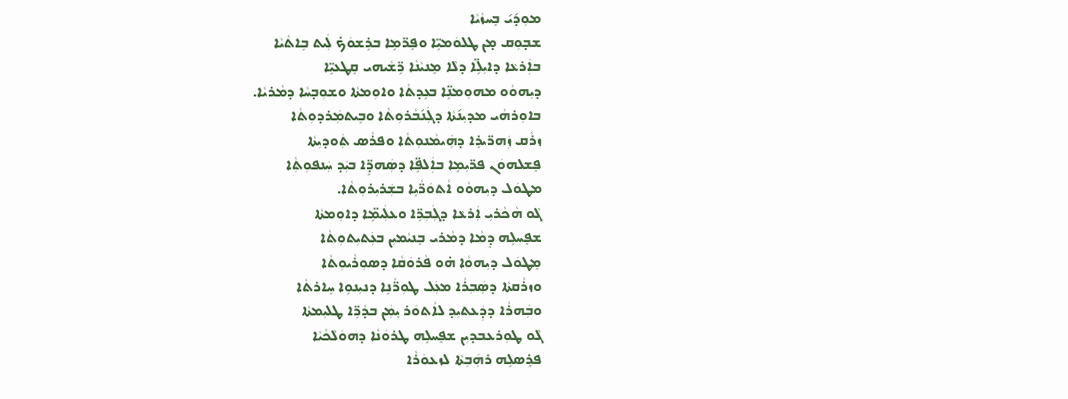ܡܘܼܕ݇ܝ݇ ܒܸܚܙܵܝܵܐ
ܫܒ̣ܘܼܩ ܡ̣ܢ ܛܠܘܿܡܝܹ̈ܐ ܘܦܸܪ̈ܡܹܐ ܒܪܹܫܘܿܟ̇ ܠܲܝܬ ܒܹܐܬܵܝܵܐ
ܒܐܲܪܥܵܐ ܕܐܝܼܠܹ̈ܐ ܕܠܵܐ ܡܸܢܝܵܢܵܐ ܪܹ̈ܫܵܝܗܝ ܩܸܛܥܝܹ̈ܐ
ܕܝܼܗܘܵܘ ܡܗܘܼܡܢܹ̈ܐ ܒܥܹܕܬܵܐ ܘܐܘܼܡܬܵܐ ܘܫܘܼܒ̣ܚܵܐ ܕܡܵܪܝܵܐ.
ܒܐܘܼܪܗܵܝ ܡܕܝܼܢ݇ܬܵܐ ܕܓܲܢ݇ܒܵܪܘܼܬܵܐ ܘܒܹܝܬܡܲܪܕܘܼܬܵܐ
ܙܪܵܩ ܙܲܗܪ̈ܝܪܹܐ ܕܗܲܝܡܵܢܘܼܬܵܐ ܘܦܪܵܣ ܬܲܘܕܝܼܬܵܐ
ܦܸܫܠܗܘܿܢ ܦܪ̈ܝܼܡܹܐ ܒܐܲܠܦܹ̈ܐ ܕܣܲܗܕܹ̈ܐ ܒܝܲܕ ܚܲܢܦܘܼܬܼܵܐ
ܡܛܘܿܠ ܕܝܼܗܘܵܘ ܐܵܬܘܿܪ̈ܵܝܹܐ ܒܫܲܪܝܼܪܘܼܬܵܐ.
ܓܵܘ ܗܵܟܵܪܝܼ ܐܲܪܥܵܐ ܕܓܲܒܼܪܹ̈ܐ ܘܥܠܲܝܡܹ̈ܐ ܕܐܘܼܡܬܵܐ
ܫܦܸܚܠܹܗ ܕܸܡܵܐ ܕܡܵܪܝ ܒܸܢܝܵܡܝܼܢ ܒܥܲܬܝܼܬܘܼܬܵܐ
ܡܸܛܘܿܠ ܕܝܼܗܘܵܐ ܗ̇ܘ ܦܵܪܘܿܩܵܐ ܕܣܘܼܪܵܝܘܼܬܵܐ
ܘܙܪܵܩܬܵܐ ܕܣܲܒܼܪܵܐ ܡܥܲܠ ܛܘܼܪ̈ܵܢܹܐ ܕܢܝܼܢܘܹܐ ܚܹܐܪܬܵܐ
ܘܒܲܗܪܵܐ ܕܕܲܥܬܝܼܕ ܠܐܵܬܘܿܪ ܝܸܡܲܢ ܒܕܵܪܹ̈ܐ ܛܠܝܼܡܬܵܐ
ܓܵܘ ܛܘܼܪܥܒܕܝܼܢ ܫܦܸܚܠܹܗ ܛܪܘܿܢܵܐ ܕܗܘܿܠܵܟܵܝܵܐ
ܦܪܸܣܠܹܗ ܪܗܲܒܼܬܵܐ ܠܙܥܘܿܪܵܐ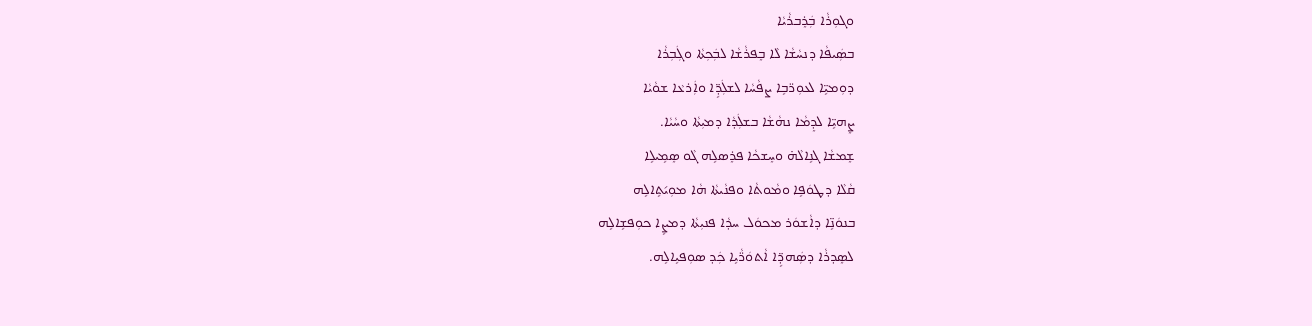ܘܓܘܼܪܵܐ ܒܲܪܸܒܪܵܝܵܐ
ܒܣܲܝܦܵܐ ܕܢܚܵܫܵܐ ܠܵܐ ܒܸܦܪܵܫܵܐ ܠܒܲܟܼܬܵܐ ܘܓܲܒܼܪܵܐ
ܕܘܼܡܝܹ̈ܐ ܠܥܘܼܪ̈ܒܹܐ ܨܦܵܚܵܐ ܠܫܠܲܕܹ̈ܐ ܘܐܲܪܥܵܐ ܫܘܵܝܵܐ
ܨܸܗܝܹ̈ܐ ܠܕܸܡܵܐ ܢܗܵܫܵܐ ܒܫܠܲܕܵܐ ܕܡܝܼܬܵܐ ܘܚܵܝܵܐ.
ܫܸܡܫܵܐ ܓܢܹܐܠܵܗ̇ ܘܚܸܫܟܵܐ ܦܪܸܣܠܹܗ ܓܵܘ ܣܸܡܹܝܠܹܐ
ܩܵܠܵܐ ܕܛܘܿܦܹܐ ܘܡܵܘܬܵܐ ܘܦܢܵܝܬܵܐ ܗܵܐ ܡܘܼܝ݇ܬܹܐܠܹܗ
ܒܢܘܿܢܹ̈ܐ ܕܐܵܫܘܿܪ ܡܟܘܿܠ ܚܕܵܐ ܦܢܝܼܬܵܐ ܕܡܨܹܐ ܟܘܼܦܫܹܐܠܹܗ
ܠܣܸܕܪܵܐ ܕܣܲܗܕܹ̈ܐ ܐܵܬܘܿܪ̈ܵܝܹܐ ܟܲܕ ܣܘܼܦܝܹܐܠܹܗ.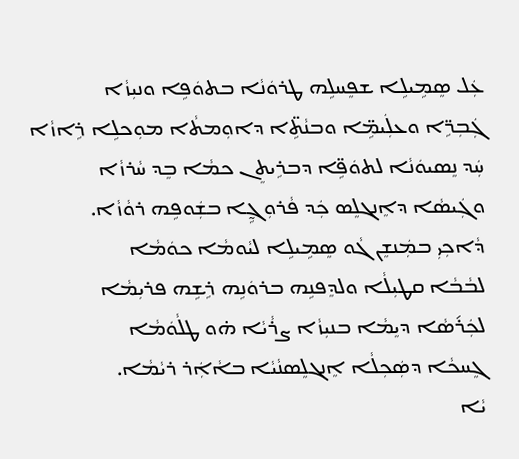ܥܲܠ ܣܸܡܹܝܠܹܐ ܫܦܸܚܠܹܗ ܛܪܘܿܢܵܐ ܒܬܘܿܦܹܐ ܘܢܝܼܙܵܐ
ܓܲܒܼܪܹ̈ܐ ܘܥܠܲܝܡܹ̈ܐ ܘܒܢܵܬܹ̈ܐ ܕܐܘܼܡܬܵܐ ܡܘܼܟܠܹܐ ܪܹܐܙܵܐ
ܚܲܕ ܢܸܣܝܘܿܢܵܐ ܠܬܘܿܦܹ̈ܐ ܕܒܪܹܝܬܸܢ ܟܡܵܐ ܒܸܕ ܚܵܪܙܵܐ
ܘܓܲܝܣܵܐ ܕܐܸܢܓܠܸܣ ܟܲܕ ܦܵܪܘܼܓ̰ܹܐ ܒܫܲܘܦܹܗ ܪܘܵܙܵܐ.
ܕܵܐܟܼܝܼ ܒܡܲܢܫܸܢ ܓܵܘ ܣܸܡܹܝܠܹܐ ܠܝܵܘܡܵܐ ܟܘܿܡܵܐ
ܠܒܵܒܵܐ ܩܛܝܼܠܵܐ ܘܠܕܸܦܢܹܗ ܒܪܘܿܢܹܗ ܪܹܫܹܗ ܦܪܝܼܡܵܐ
ܠܟܲܪ݇ܣܵܐ ܕܝܸܡܵܐ ܒܢܝܼܙܵܐ ܨܪܵܝܵܐ ܗ̇ܘ ܛܠܵܘܿܡܵܐ
ܓܸܚܟܵܐ ܕܣܲܟܼܠܵܐ ܐܸܢܓܠܸܣܢܵܝܵܐ ܒܐܵܐܲܪ ܪܝܵܡܵܐ.
ܝܵܐ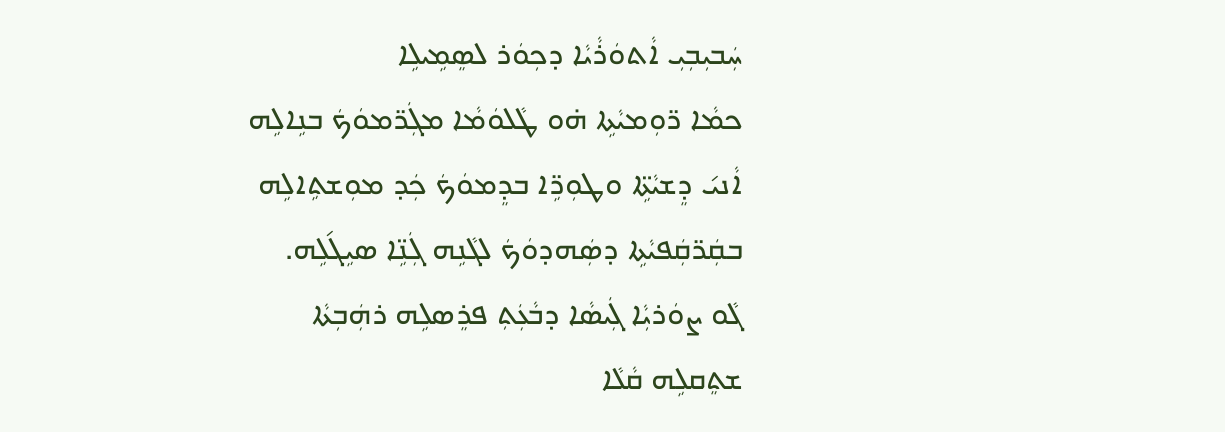ܚܲܒܝܼܒܼܝܼ ܐܵܬܘܿܪܵܝܵܐ ܕܟܼܘܿܪ ܠܣܸܡܹܝܠܹܐ
ܟܡܵܐ ܪ̈ܘܼܡܝܵܬܹܐ ܗ̇ܘ ܛܵܠܘܿܡܵܐ ܡܓܲܪ̈ܡܘܿܟܿ ܒܢܹܐܠܹܗ
ܐܵܢܝ݇ ܕܸܫܝܵܬܹ̈ܐ ܘܛܘܼܪܹ̈ܐ ܒܕܸܡܘܿܟܿ ܟܲܕ ܡܘܼܫܬܹܐܠܹܗ
ܒܩܲܪ̈ܩܲܦܝܵܬܹܐ ܕܣܲܗܕܘܿܟܿ ܠܓܵܢܹܗ ܓܲܢܹ̈ܐ ܣܝܹܓ݇ܠܹܗ.
ܓܵܘ ܨܘܿܪܝܼܵܐ ܓܲܝܣܵܐ ܕܒܵܥܲܬܼ ܦܪܸܣܠܹܗ ܪܗܲܒܼܬܵܐ
ܫܬܸܩܠܹܗ ܩܵܠܵܐ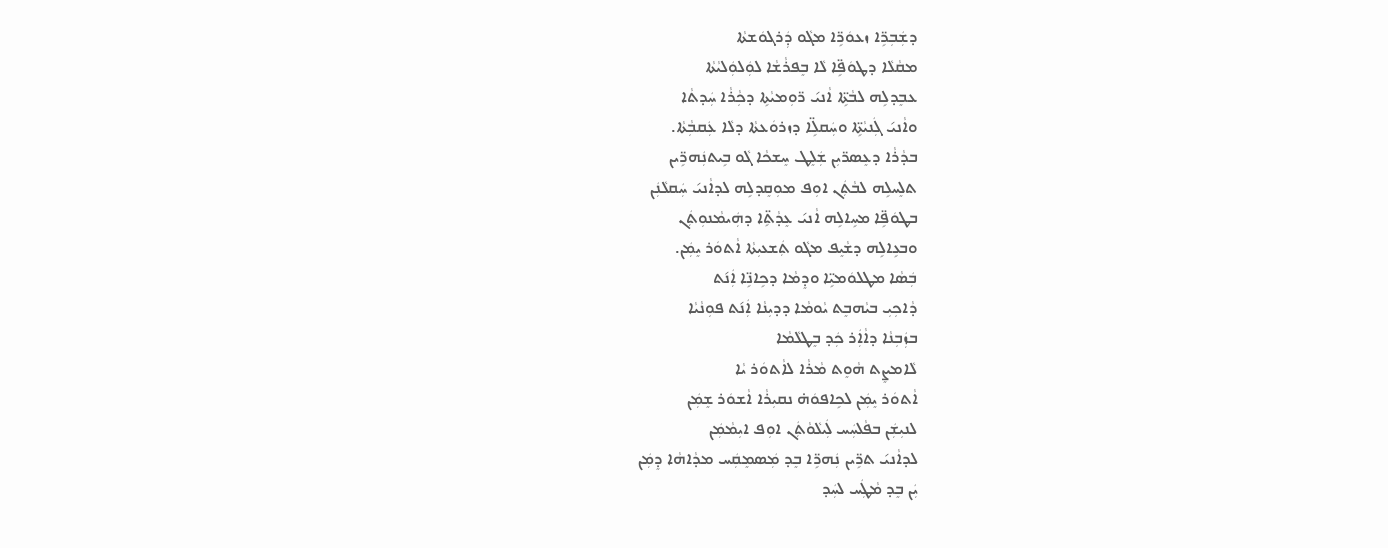ܕܫܲܒܼܪܹ̈ܐ ܙܥܘܿܪܹ̈ܐ ܡܓܵܘ ܕܲܪܓܘܿܫܬܵܐ
ܡܩܵܠܵܐ ܕܛܘܿܦܹ̈ܐ ܠܵܐ ܒܸܦܪܵܫܵܐ ܠܘܲܠܘܲܠܝܵܬܵܐ
ܥܒܸܕܠܹܗ ܠܒܵܬܹ̈ܐ ܐܵܢܝ݇ ܪ̈ܘܼܡܝܵܬܹܐ ܕܟܼܵܪܵܐ ܚܲܕܬܵܐ
ܘܐܵܢܝ݇ ܓܲܢܝܵܬܹ̈ܐ ܘܚܲܩܠܹ̈ܐ ܕܙܪܘܿܥܬܵܐ ܕܠܵܐ ܥܲܩܒܼܵܬܵܐ.
ܒܕܵܪܵܐ ܕܥܸܣܪ̈ܝܼܢ ܫܲܠܸܛ ܚܸܫܟܵܐ ܓܵܘ ܒܹܝܬܢܲܗܪܹ̈ܝܢ
ܬܠܸܚܠܹܗ ܠܒܵܬܲܢ ܐܘܼܦ ܡܘܼܩܸܕܠܹܗ ܠܕܐܵܢܝ݇ ܚܲܩܠܵܢܲܢ
ܒܛܘܿܦܹ̈ܐ ܡܚܹܐܠܹܗ ܐܵܢܝ݇ ܥܸܕܵܬܹ̈ܐ ܕܗܲܝܡܵܢܘܼܬܲܢ
ܘܒܥܹܐܠܹܗ ܕܫܵܝܸܦ ܡܓܵܘ ܬܲܫܥܝܼܬܵܐ ܐܵܬܘܿܪ ܝܸܡܲܢ.
ܒܲܣܵܐ ܡܛܠܘܿܡܝܹ̈ܐ ܘܕܸܡܵܐ ܕܟܹܐܢܹ̈ܐ ܐܲܢ݇ܬ
ܕܵܐܟܼܝܼ ܒܝܵܗܒܸܬ ܝܵܘܡܵܐ ܕܕܝܼܢܵܐ ܐܲܢ݇ܬ ܦܘܼܢܵܝܵܐ
ܒܙܲܒܼܢܵܐ ܕܐܵܐܲܪ ܟܲܕ ܒܸܛܠܵܡܵܐ
ܠܵܐܡܨܸܬ ܗܵܘܸܬ ܡܵܪܵܐ ܠܐܵܬܘܿܪ ܝܵܐ
ܐܵܬܘܿܪ ܝܸܡܲܢ ܠܟܹܐܦܘܿܗ̇ ܢܩܝܼܪܵܐ ܐܵܫܘܿܪ ܫܸܡܲܢ
ܠܢܝܼܫܲܢ ܒܦܵܠܚܲܚ ܠܲܝܠܵܘܵܬܲܢ ܐܘܼܦ ܐܝܼܡܵܡܲܢ
ܠܕܐܵܢܝ݇ ܬܪܹ̈ܝܢ ܢܲܗܪܹ̈ܐ ܒܸܕ ܡܲܣܡܸܩܲܚ ܡܕܵܐܗܵܐ ܕܸܡܲܢ
ܝܲܢ ܒܸܕ ܡܵܛܲܚ ܠܚܲܕ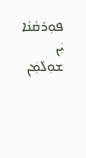ܦܘܼܪܩܵܢܵܐ ܝܲܢ ܫܘܼܠܵܡܲܢ